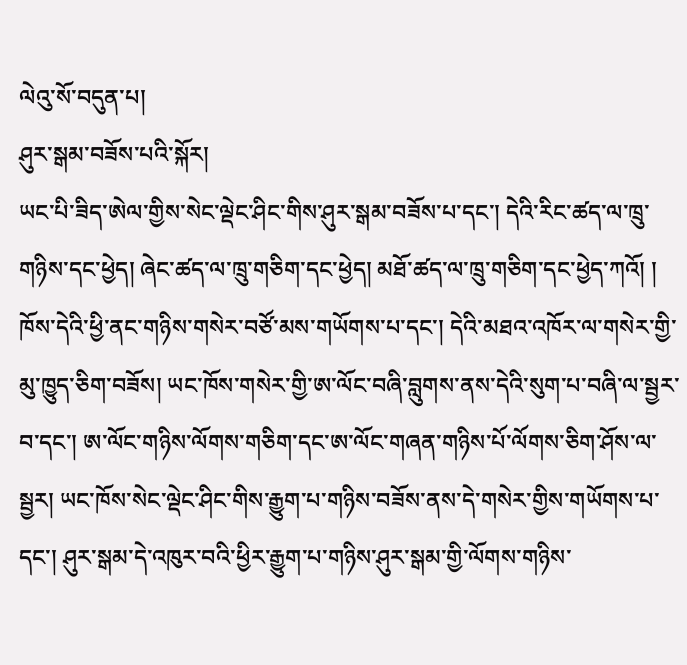ལེའུ་སོ་བདུན་པ།
ཤུར་སྒམ་བཟོས་པའི་སྐོར།
ཡང་པི་ཟིད་ཨེལ་གྱིས་སེང་ལྡེང་ཤིང་གིས་ཤུར་སྒམ་བཟོས་པ་དང་། དེའི་རིང་ཚད་ལ་ཁྲུ་གཉིས་དང་ཕྱེད། ཞེང་ཚད་ལ་ཁྲུ་གཅིག་དང་ཕྱེད། མཐོ་ཚད་ལ་ཁྲུ་གཅིག་དང་ཕྱེད་ཀའོ། ། ཁོས་དེའི་ཕྱི་ནང་གཉིས་གསེར་བཙོ་མས་གཡོགས་པ་དང་། དེའི་མཐའ་འཁོར་ལ་གསེར་གྱི་མུ་ཁྱུད་ཅིག་བཟོས། ཡང་ཁོས་གསེར་གྱི་ཨ་ལོང་བཞི་བླུགས་ནས་དེའི་སུག་པ་བཞི་ལ་སྦྱར་བ་དང་། ཨ་ལོང་གཉིས་ལོགས་གཅིག་དང་ཨ་ལོང་གཞན་གཉིས་པོ་ལོགས་ཅིག་ཤོས་ལ་སྦྱར། ཡང་ཁོས་སེང་ལྡེང་ཤིང་གིས་རྒྱུག་པ་གཉིས་བཟོས་ནས་དེ་གསེར་གྱིས་གཡོགས་པ་དང་། ཤུར་སྒམ་དེ་འཁུར་བའི་ཕྱིར་རྒྱུག་པ་གཉིས་ཤུར་སྒམ་གྱི་ལོགས་གཉིས་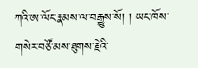ཀའི་ཨ་ལོང་རྣམས་ལ་བརྒྱུས་སོ། ། ཡང་ཁོས་གསེར་བཙོ་མས་ཐུགས་རྗེའི་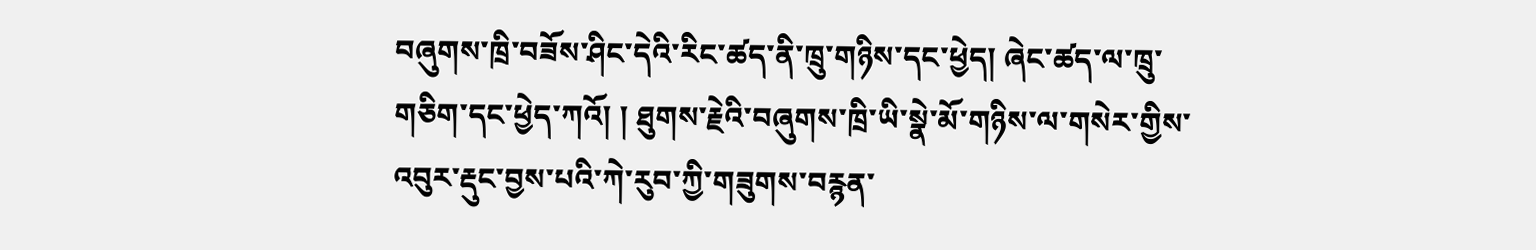བཞུགས་ཁྲི་བཟོས་ཤིང་དེའི་རིང་ཚད་ནི་ཁྲུ་གཉིས་དང་ཕྱེད། ཞེང་ཚད་ལ་ཁྲུ་གཅིག་དང་ཕྱེད་ཀའོ། ། ཐུགས་རྗེའི་བཞུགས་ཁྲི་ཡི་སྣེ་མོ་གཉིས་ལ་གསེར་གྱིས་འབུར་རྡུང་བྱས་པའི་ཀེ་རུབ་ཀྱི་གཟུགས་བརྙན་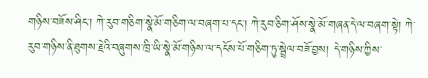གཉིས་བཟོས་ཤིང་། ཀེ་རུབ་གཅིག་སྣེ་མོ་གཅིག་ལ་བཞག་པ་དང་། ཀེ་རུབ་ཅིག་ཤོས་སྣེ་མོ་གཞན་དེ་ལ་བཞག་སྟེ། ཀེ་རུབ་གཉིས་ནི་ཐུགས་རྗེའི་བཞུགས་ཁྲི་ཡི་སྣེ་མོ་གཉིས་ལ་དངོས་པོ་གཅིག་ཏུ་སྦྲེལ་བཟོ་བྱས། དེ་གཉིས་ཀྱིས་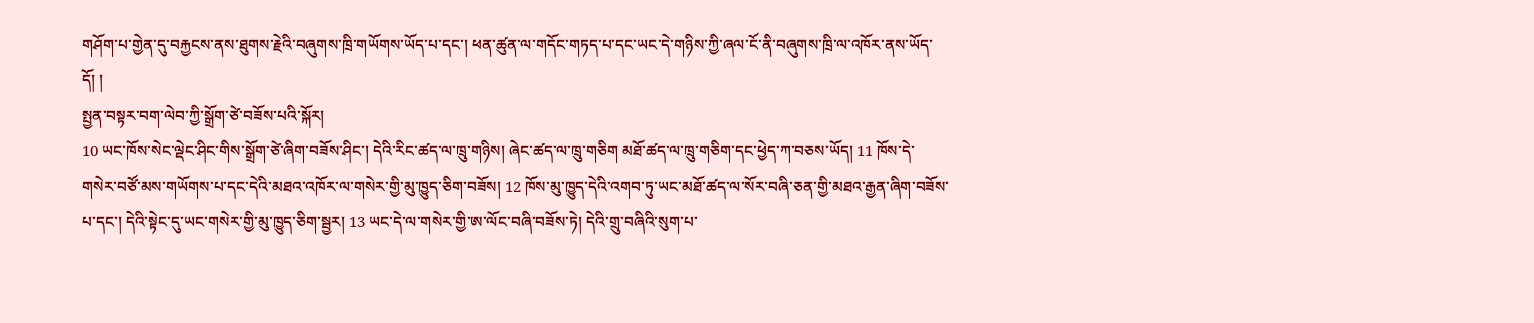གཤོག་པ་གྱེན་དུ་བརྐྱངས་ནས་ཐུགས་རྗེའི་བཞུགས་ཁྲི་གཡོགས་ཡོད་པ་དང་། ཕན་ཚུན་ལ་གདོང་གཏད་པ་དང་ཡང་དེ་གཉིས་ཀྱི་ཞལ་ངོ་ནི་བཞུགས་ཁྲི་ལ་འཁོར་ནས་ཡོད་དོ། །
སྤྱན་བསྟར་བག་ལེབ་ཀྱི་སྒྲོག་ཙེ་བཟོས་པའི་སྐོར།
10 ཡང་ཁོས་སེང་ལྡེང་ཤིང་གིས་སྒྲོག་ཙེ་ཞིག་བཟོས་ཤིང་། དེའི་རིང་ཚད་ལ་ཁྲུ་གཉིས། ཞེང་ཚད་ལ་ཁྲུ་གཅིག མཐོ་ཚད་ལ་ཁྲུ་གཅིག་དང་ཕྱེད་ཀ་བཅས་ཡོད། 11 ཁོས་དེ་གསེར་བཙོ་མས་གཡོགས་པ་དང་དེའི་མཐའ་འཁོར་ལ་གསེར་གྱི་མུ་ཁྱུད་ཅིག་བཟོས། 12 ཁོས་མུ་ཁྱུད་དེའི་འགབ་ཏུ་ཡང་མཐོ་ཚད་ལ་སོར་བཞི་ཅན་གྱི་མཐའ་རྒྱན་ཞིག་བཟོས་པ་དང་། དེའི་སྟེང་དུ་ཡང་གསེར་གྱི་མུ་ཁྱུད་ཅིག་སྦྱར། 13 ཡང་དེ་ལ་གསེར་གྱི་ཨ་ལོང་བཞི་བཟོས་ཏེ། དེའི་གྲུ་བཞིའི་སུག་པ་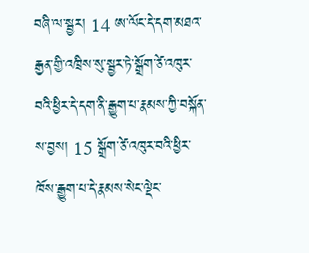བཞི་ལ་སྦྱར། 14 ཨ་ལོང་དེ་དག་མཐའ་རྒྱན་གྱི་འཁྲིས་སུ་སྦྱར་ཏེ་སྒྲོག་ཙེ་འཁུར་བའི་ཕྱིར་དེ་དག་ནི་རྒྱུག་པ་རྣམས་ཀྱི་བསྐོན་ས་བྱས། 15 སྒྲོག་ཙེ་འཁུར་བའི་ཕྱིར་ཁོས་རྒྱུག་པ་དེ་རྣམས་སེང་ལྡེང་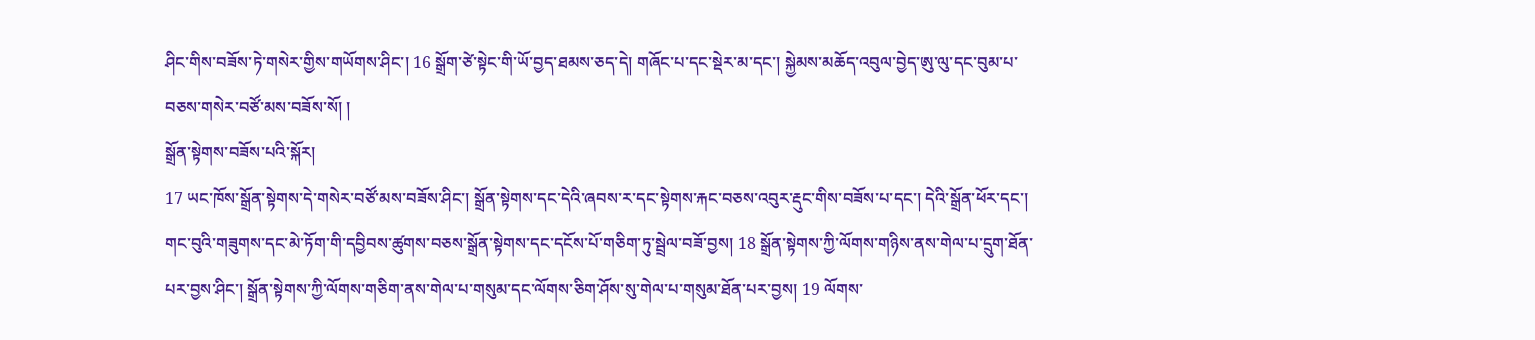ཤིང་གིས་བཟོས་ཏེ་གསེར་གྱིས་གཡོགས་ཤིང་། 16 སྒྲོག་ཙེ་སྟེང་གི་ཡོ་བྱད་ཐམས་ཅད་དེ། གཞོང་པ་དང་སྡེར་མ་དང་། སྐྱེམས་མཆོད་འབུལ་བྱེད་ཨུ་ལུ་དང་བུམ་པ་བཅས་གསེར་བཙོ་མས་བཟོས་སོ། །
སྒྲོན་སྟེགས་བཟོས་པའི་སྐོར།
17 ཡང་ཁོས་སྒྲོན་སྟེགས་དེ་གསེར་བཙོ་མས་བཟོས་ཤིང་། སྒྲོན་སྟེགས་དང་དེའི་ཞབས་ར་དང་སྟེགས་རྐང་བཅས་འབུར་རྡུང་གིས་བཟོས་པ་དང་། དེའི་སྒྲོན་ཕོར་དང་། གང་བུའི་གཟུགས་དང་མེ་ཏོག་གི་དབྱིབས་ཚུགས་བཅས་སྒྲོན་སྟེགས་དང་དངོས་པོ་གཅིག་ཏུ་སྦྲེལ་བཟོ་བྱས། 18 སྒྲོན་སྟེགས་ཀྱི་ལོགས་གཉིས་ནས་གེལ་པ་དྲུག་ཐོན་པར་བྱས་ཤིང་། སྒྲོན་སྟེགས་ཀྱི་ལོགས་གཅིག་ནས་གེལ་པ་གསུམ་དང་ལོགས་ཅིག་ཤོས་སུ་གེལ་པ་གསུམ་ཐོན་པར་བྱས། 19 ལོགས་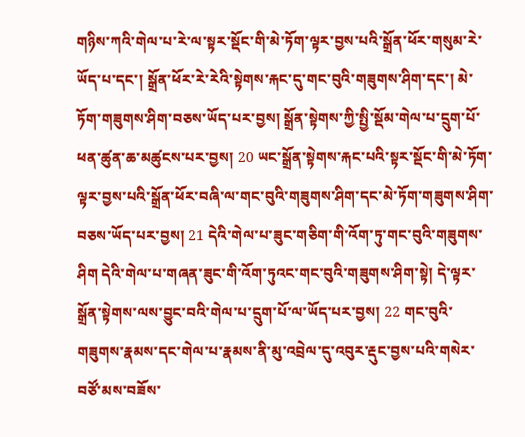གཉིས་ཀའི་གེལ་པ་རེ་ལ་སྟར་སྡོང་གི་མེ་ཏོག་ལྟར་བྱས་པའི་སྒྲོན་ཕོར་གསུམ་རེ་ཡོད་པ་དང་། སྒྲོན་ཕོར་རེ་རེའི་སྟེགས་རྐང་དུ་གང་བུའི་གཟུགས་ཤིག་དང་། མེ་ཏོག་གཟུགས་ཤིག་བཅས་ཡོད་པར་བྱས། སྒྲོན་སྟེགས་ཀྱི་སྤྱི་སྡོམ་གེལ་པ་དྲུག་པོ་ཕན་ཚུན་ཆ་མཚུངས་པར་བྱས། 20 ཡང་སྒྲོན་སྟེགས་རྐང་པའི་སྟར་སྡོང་གི་མེ་ཏོག་ལྟར་བྱས་པའི་སྒྲོན་ཕོར་བཞི་ལ་གང་བུའི་གཟུགས་ཤིག་དང་མེ་ཏོག་གཟུགས་ཤིག་བཅས་ཡོད་པར་བྱས། 21 དེའི་གེལ་པ་ཟུང་གཅིག་གི་འོག་ཏུ་གང་བུའི་གཟུགས་ཤིག དེའི་གེལ་པ་གཞན་ཟུང་གི་འོག་ཏུའང་གང་བུའི་གཟུགས་ཤིག་སྟེ། དེ་ལྟར་སྒྲོན་སྟེགས་ལས་བྱུང་བའི་གེལ་པ་དྲུག་པོ་ལ་ཡོད་པར་བྱས། 22 གང་བུའི་གཟུགས་རྣམས་དང་གེལ་པ་རྣམས་ནི་མུ་འབྲེལ་དུ་འབུར་རྡུང་བྱས་པའི་གསེར་བཙོ་མས་བཟོས་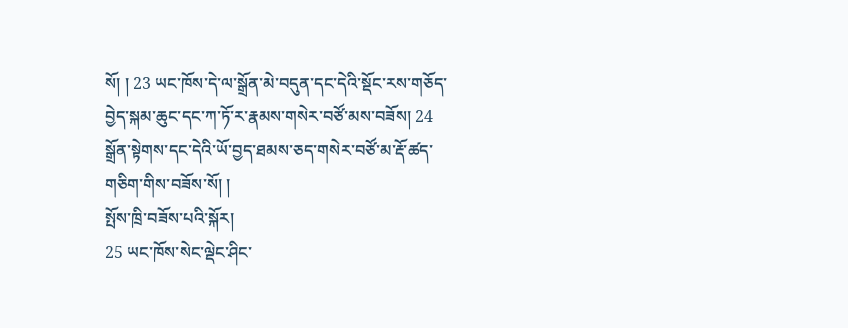སོ། ། 23 ཡང་ཁོས་དེ་ལ་སྒྲོན་མེ་བདུན་དང་དེའི་སྡོང་རས་གཅོད་བྱེད་སྐམ་ཆུང་དང་ཀ་ཏོ་ར་རྣམས་གསེར་བཙོ་མས་བཟོས། 24 སྒྲོན་སྟེགས་དང་དེའི་ཡོ་བྱད་ཐམས་ཅད་གསེར་བཙོ་མ་རྡོ་ཚད་གཅིག་གིས་བཟོས་སོ། །
སྤོས་ཁྲི་བཟོས་པའི་སྐོར།
25 ཡང་ཁོས་སེང་ལྡེང་ཤིང་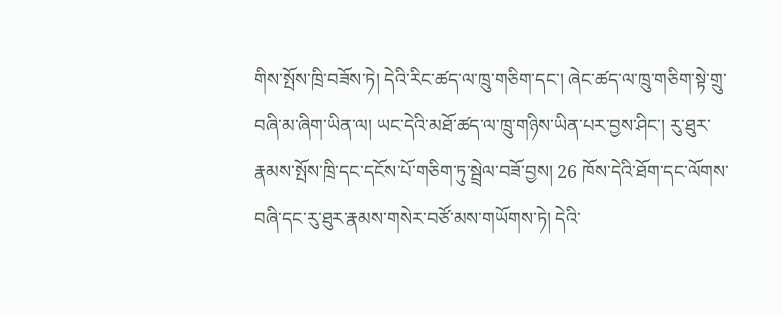གིས་སྤོས་ཁྲི་བཟོས་ཏེ། དེའི་རིང་ཚད་ལ་ཁྲུ་གཅིག་དང་། ཞེང་ཚད་ལ་ཁྲུ་གཅིག་སྟེ་གྲུ་བཞི་མ་ཞིག་ཡིན་ལ། ཡང་དེའི་མཐོ་ཚད་ལ་ཁྲུ་གཉིས་ཡིན་པར་བྱས་ཤིང་། རུ་ཐུར་རྣམས་སྤོས་ཁྲི་དང་དངོས་པོ་གཅིག་ཏུ་སྦྲེལ་བཟོ་བྱས། 26 ཁོས་དེའི་ཐོག་དང་ལོགས་བཞི་དང་རུ་ཐུར་རྣམས་གསེར་བཙོ་མས་གཡོགས་ཏེ། དེའི་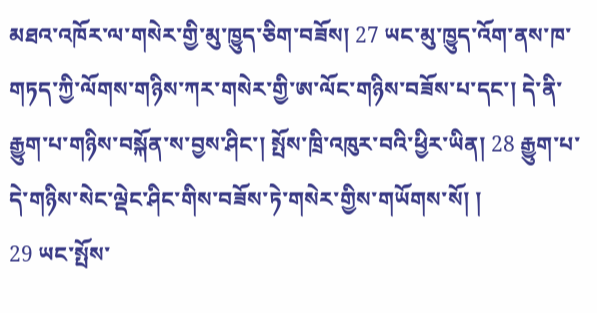མཐའ་འཁོར་ལ་གསེར་གྱི་མུ་ཁྱུད་ཅིག་བཟོས། 27 ཡང་མུ་ཁྱུད་འོག་ནས་ཁ་གཏད་ཀྱི་ལོགས་གཉིས་ཀར་གསེར་གྱི་ཨ་ལོང་གཉིས་བཟོས་པ་དང་། དེ་ནི་རྒྱུག་པ་གཉིས་བསྐོན་ས་བྱས་ཤིང་། སྤོས་ཁྲི་འཁུར་བའི་ཕྱིར་ཡིན། 28 རྒྱུག་པ་དེ་གཉིས་སེང་ལྡེང་ཤིང་གིས་བཟོས་ཏེ་གསེར་གྱིས་གཡོགས་སོ། །
29 ཡང་སྤོས་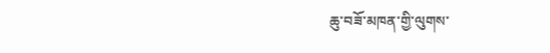ཆུ་བཟོ་མཁན་གྱི་ལུགས་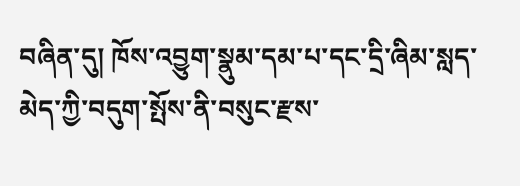བཞིན་དུ། ཁོས་འབྱུག་སྣུམ་དམ་པ་དང་དྲི་ཞིམ་སླད་མེད་ཀྱི་བདུག་སྤོས་ནི་བསུང་རྫས་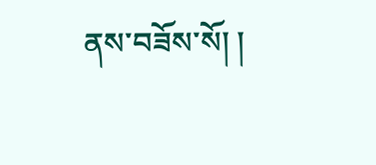ནས་བཟོས་སོ། །